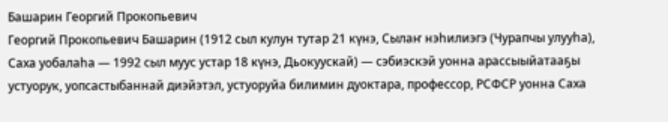Башарин Георгий Прокопьевич
Георгий Прокопьевич Башарин (1912 сыл кулун тутар 21 күнэ, Сылаҥ нэһилиэгэ (Чурапчы улууһа), Саха уобалаһа — 1992 сыл муус устар 18 күнэ, Дьокуускай) — сэбиэскэй уонна арассыыйатааҕы устуорук, уопсастыбаннай диэйэтэл, устуоруйа билимин дуоктара, профессор, РСФСР уонна Саха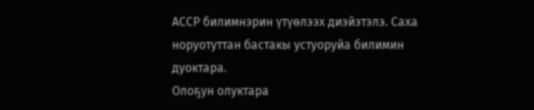АССР билимнэрин үтүөлээх диэйэтэлэ. Саха норуотуттан бастакы устуоруйа билимин дуоктара.
Олоҕун олуктара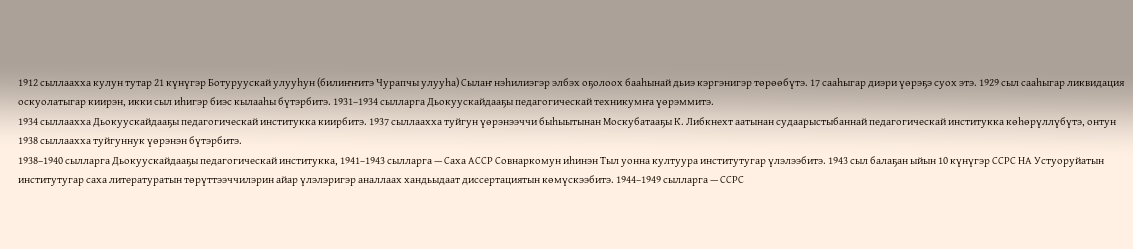1912 сыллаахха кулун тутар 21 күнүгэр Ботуруускай улууһун (билиҥҥитэ Чурапчы улууһа) Сылаҥ нэһилиэгэр элбэх оҕолоох бааһынай дьиэ кэргэнигэр төрөөбүтэ. 17 сааһыгар диэри үөрэҕэ суох этэ. 1929 сыл сааһыгар ликвидация оскуолатыгар киирэн, икки сыл иһигэр биэс кылааһы бүтэрбитэ. 1931–1934 сылларга Дьокуускайдааҕы педагогическай техникумҥа үөрэммитэ.
1934 сыллаахха Дьокуускайдааҕы педагогическай институкка киирбитэ. 1937 сыллаахха туйгун үөрэнээччи быһыытынан Москубатааҕы К. Либкнехт аатынан судаарыстыбаннай педагогическай институкка көһөрүллүбүтэ, онтун 1938 сыллаахха туйгуннук үөрэнэн бүтэрбитэ.
1938–1940 сылларга Дьокуускайдааҕы педагогическай институкка, 1941–1943 сылларга — Саха АССР Совнаркомун иһинэн Тыл уонна култуура институтугар үлэлээбитэ. 1943 сыл балаҕан ыйын 10 күнүгэр ССРС НА Устуоруйатын институтугар саха литературатын төрүттээччилэрин айар үлэлэригэр аналлаах хандьыдаат диссертациятын көмүскээбитэ. 1944–1949 сылларга — ССРС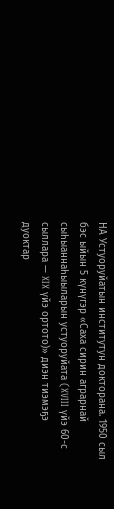НА Устуоруйатын институтун докторана. 1950 сыл бэс ыйын 5 күнүгэр «Саха сирин аграрнай сыһыаннаһыыларын устуоруйата (XVIII үйэ 60-с сыллара — XIX үйэ ортото)» диэн тиэмэҕэ дуоктар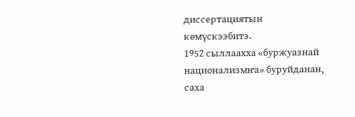диссертациятын көмүскээбитэ.
1952 сыллаахха «буржуазнай национализмҥа» буруйданан, саха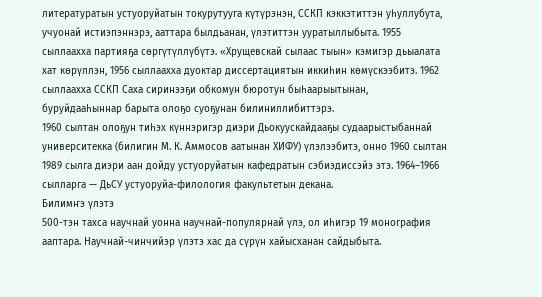литературатын устуоруйатын токурутууга күтүрэнэн, ССКП кэккэтиттэн уһуллубута, учуонай истиэпэннэрэ, ааттара былдьанан, үлэтиттэн ууратыллыбыта. 1955 сыллаахха партияҕа сөргүтүллүбүтэ. «Хрущевскай сылаас тыын» кэмигэр дьыалата хат көрүллэн, 1956 сыллаахха дуоктар диссертациятын иккиһин көмүскээбитэ. 1962 сыллаахха ССКП Саха сиринээҕи обкомун бюротун быһаарыытынан, буруйдааһыннар барыта олоҕо суоҕунан билиниллибиттэрэ.
1960 сылтан олоҕун тиһэх күннэригэр диэри Дьокуускайдааҕы судаарыстыбаннай университекка (билигин М. К. Аммосов аатынан ХИФУ) үлэлээбитэ, онно 1960 сылтан 1989 сылга диэри аан дойду устуоруйатын кафедратын сэбиэдиссэйэ этэ. 1964–1966 сылларга — ДьСУ устуоруйа-филология факультетын декана.
Билимҥэ үлэтэ
500-тэн тахса научнай уонна научнай-популярнай үлэ, ол иһигэр 19 монография ааптара. Научнай-чинчийэр үлэтэ хас да сүрүн хайысханан сайдыбыта.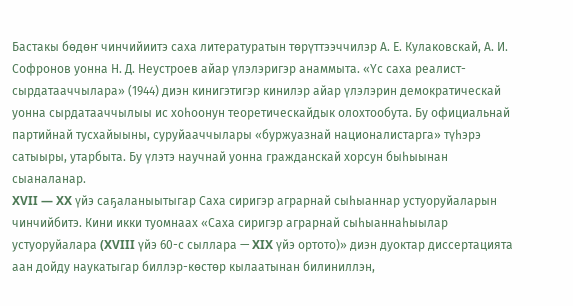Бастакы бөдөҥ чинчийиитэ саха литературатын төрүттээччилэр А. Е. Кулаковскай, А. И. Софронов уонна Н. Д. Неустроев айар үлэлэригэр анаммыта. «Үс саха реалист-сырдатааччылара» (1944) диэн кинигэтигэр кинилэр айар үлэлэрин демократическай уонна сырдатааччылыы ис хоһоонун теоретическайдык олохтообута. Бу официальнай партийнай тусхайыыны, суруйааччылары «буржуазнай националистарга» түһэрэ сатыыры, утарбыта. Бу үлэтэ научнай уонна гражданскай хорсун быһыынан сыаналанар.
XVII — XX үйэ саҕаланыытыгар Саха сиригэр аграрнай сыһыаннар устуоруйаларын чинчийбитэ. Кини икки туомнаах «Саха сиригэр аграрнай сыһыаннаһыылар устуоруйалара (XVIII үйэ 60-с сыллара — XIX үйэ ортото)» диэн дуоктар диссертацията аан дойду наукатыгар биллэр-көстөр кылаатынан билиниллэн,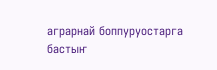аграрнай боппуруостарга бастыҥ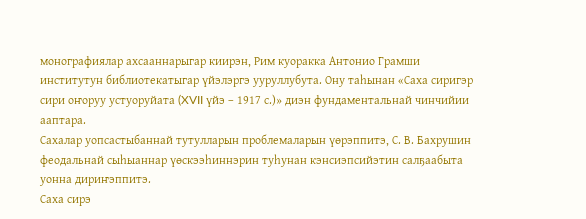монографиялар ахсааннарыгар киирэн, Рим куоракка Антонио Грамши институтун библиотекатыгар үйэлэргэ ууруллубута. Ону таһынан «Саха сиригэр сири оҥоруу устуоруйата (XVII үйэ – 1917 с.)» диэн фундаментальнай чинчийии ааптара.
Сахалар уопсастыбаннай тутулларын проблемаларын үөрэппитэ, С. В. Бахрушин феодальнай сыһыаннар үөскээһиннэрин туһунан кэнсиэпсийэтин салҕаабыта уонна дириҥэппитэ.
Саха сирэ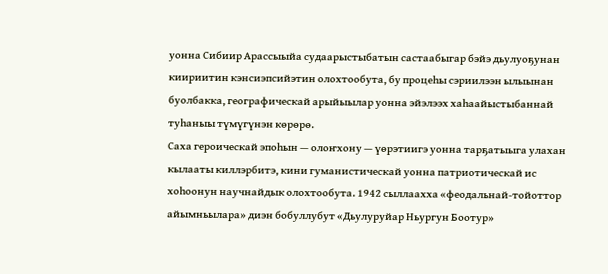уонна Сибиир Арассыыйа судаарыстыбатын састаабыгар бэйэ дьулуоҕунан киириитин кэнсиэпсийэтин олохтообута, бу процеһы сэриилээн ылыынан буолбакка, географическай арыйыылар уонна эйэлээх хаһаайыстыбаннай туһаныы түмүгүнэн көрөрө.
Саха героическай эпоһын — олоҥхону — үөрэтиигэ уонна тарҕатыыга улахан кылааты киллэрбитэ, кини гуманистическай уонна патриотическай ис хоһоонун научнайдык олохтообута. 1942 сыллаахха «феодальнай-тойоттор айымньылара» диэн бобуллубут «Дьулуруйар Ньургун Боотур»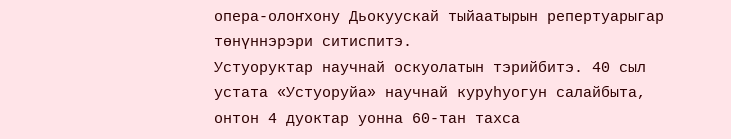опера-олоҥхону Дьокуускай тыйаатырын репертуарыгар төнүннэрэри ситиспитэ.
Устуоруктар научнай оскуолатын тэрийбитэ. 40 сыл устата «Устуоруйа» научнай куруһуогун салайбыта, онтон 4 дуоктар уонна 60-тан тахса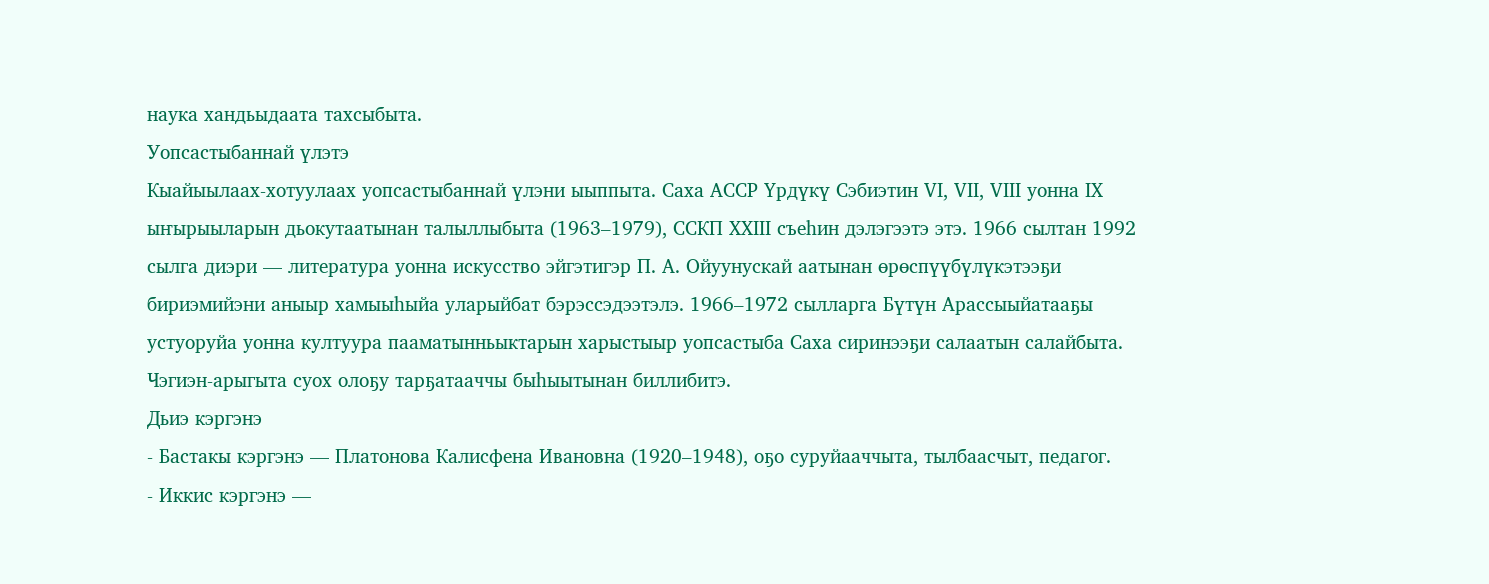наука хандьыдаата тахсыбыта.
Уопсастыбаннай үлэтэ
Кыайыылаах-хотуулаах уопсастыбаннай үлэни ыыппыта. Саха АССР Үрдүкү Сэбиэтин VI, VII, VIII уонна IX ыҥырыыларын дьокутаатынан талыллыбыта (1963–1979), ССКП XXIII съеһин дэлэгээтэ этэ. 1966 сылтан 1992 сылга диэри — литература уонна искусство эйгэтигэр П. А. Ойуунускай аатынан өрөспүүбүлүкэтээҕи бириэмийэни аныыр хамыыһыйа уларыйбат бэрэссэдээтэлэ. 1966–1972 сылларга Бүтүн Арассыыйатааҕы устуоруйа уонна култуура пааматынньыктарын харыстыыр уопсастыба Саха сиринээҕи салаатын салайбыта. Чэгиэн-арыгыта суох олоҕу тарҕатааччы быһыытынан биллибитэ.
Дьиэ кэргэнэ
- Бастакы кэргэнэ — Платонова Калисфена Ивановна (1920–1948), оҕо суруйааччыта, тылбаасчыт, педагог.
- Иккис кэргэнэ —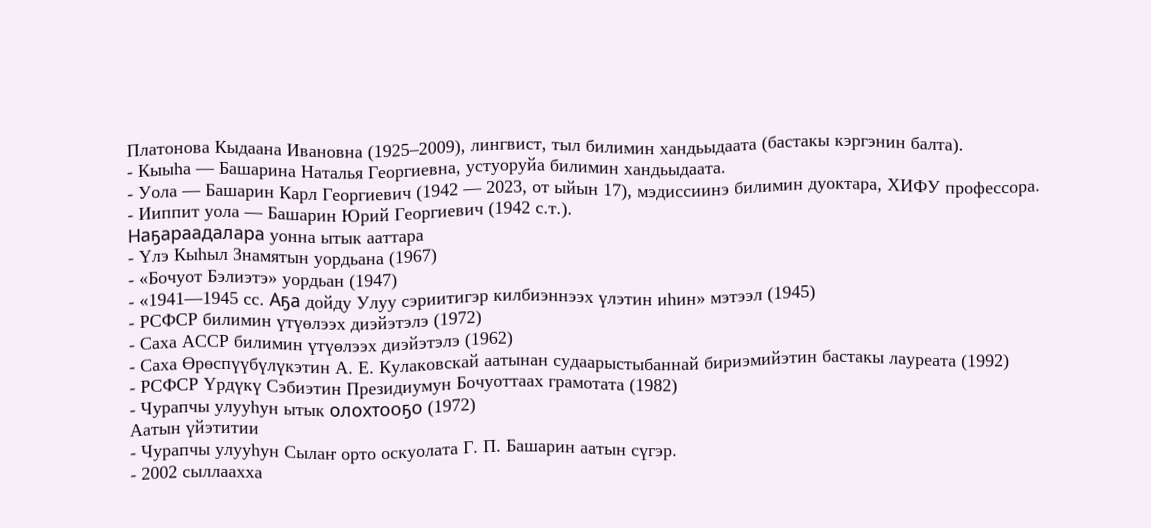Платонова Кыдаана Ивановна (1925–2009), лингвист, тыл билимин хандьыдаата (бастакы кэргэнин балта).
- Кыыһа — Башарина Наталья Георгиевна, устуоруйа билимин хандьыдаата.
- Уола — Башарин Карл Георгиевич (1942 — 2023, от ыйын 17), мэдиссиинэ билимин дуоктара, ХИФУ профессора.
- Ииппит уола — Башарин Юрий Георгиевич (1942 с.т.).
Наҕараадалара уонна ытык ааттара
- Үлэ Кыһыл Знамятын уордьана (1967)
- «Бочуот Бэлиэтэ» уордьан (1947)
- «1941—1945 сс. Аҕа дойду Улуу сэриитигэр килбиэннээх үлэтин иһин» мэтээл (1945)
- РСФСР билимин үтүөлээх диэйэтэлэ (1972)
- Саха АССР билимин үтүөлээх диэйэтэлэ (1962)
- Саха Өрөспүүбүлүкэтин А. Е. Кулаковскай аатынан судаарыстыбаннай бириэмийэтин бастакы лауреата (1992)
- РСФСР Үрдүкү Сэбиэтин Президиумун Бочуоттаах грамотата (1982)
- Чурапчы улууһун ытык олохтооҕо (1972)
Аатын үйэтитии
- Чурапчы улууһун Сылаҥ орто оскуолата Г. П. Башарин аатын сүгэр.
- 2002 сыллаахха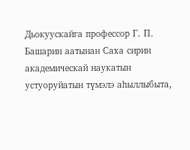Дьокуускайга профессор Г. П. Башарин аатынан Саха сирин академическай наукатын устуоруйатын түмэлэ аһыллыбыта,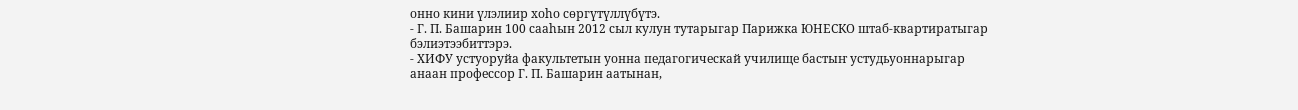онно кини үлэлиир хоһо сөргүтүллүбүтэ.
- Г. П. Башарин 100 сааһын 2012 сыл кулун тутарыгар Парижка ЮНЕСКО штаб-квартиратыгар бэлиэтээбиттэрэ.
- ХИФУ устуоруйа факультетын уонна педагогическай училище бастыҥ устудьуоннарыгар анаан профессор Г. П. Башарин аатынан,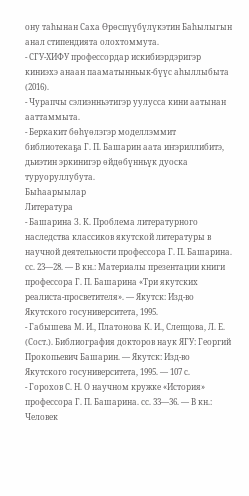ону таһынан Саха Өрөспүүбүлүкэтин Баһылыгын анал стипендията олохтоммута.
- СГУ-ХИФУ профессордар искибиэрдэригэр киниэхэ анаан пааматынньык-бүүс аһыллыбыта (2016).
- Чурапчы сэлиэнньэтигэр уулусса кини аатынан ааттаммыта.
- Беркакит бөһүөлэгэр моделлэммит библиотекаҕа Г. П. Башарин аата иҥэриллибитэ, дьиэтин эркинигэр өйдөбүнньүк дуоска туруоруллубута.
Быһаарыылар
Литература
- Башарина З. К. Проблема литературного наследства классиков якутской литературы в научной деятельности профессора Г. П. Башарина. сс. 23—28. — В кн.: Материалы презентации книги профессора Г. П. Башарина «Три якутских реалиста-просветителя». — Якутск: Изд-во Якутского госуниверситета, 1995.
- Габышева М. И., Платонова К. И., Слепцова, Л. Е. (Сост.). Библиография докторов наук ЯГУ: Георгий Прокопьевич Башарин. — Якутск: Изд-во Якутского госуниверситета, 1995. — 107 с.
- Горохов С. Н. О научном кружке «История» профессора Г. П. Башарина. сс. 33—36. — В кн.: Человек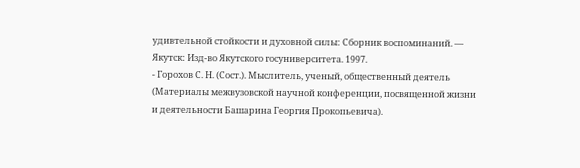удивтельной стойкости и духовной силы: Сборник воспоминаний. — Якутск: Изд-во Якутского госуниверситета. 1997.
- Горохов С. Н. (Сост.). Мыслитель, ученый, общественный деятель (Материалы межвузовской научной конференции, посвященной жизни и деятельности Башарина Георгия Прокопьевича).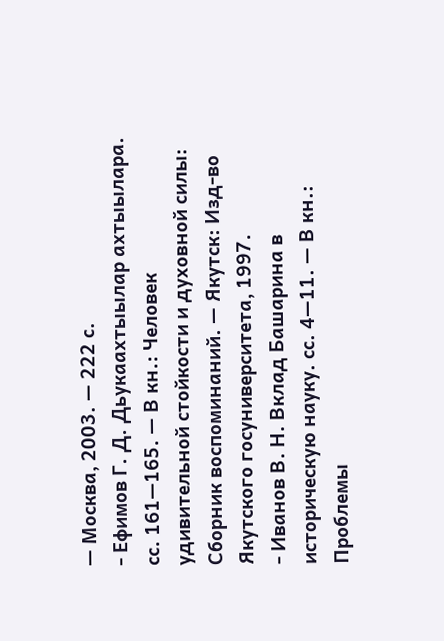— Москва, 2003. — 222 с.
- Ефимов Г. Д. Дьукаахтыылар ахтыылара. сс. 161—165. — В кн.: Человек удивительной стойкости и духовной силы: Сборник воспоминаний. — Якутск: Изд-во Якутского госуниверситета, 1997.
- Иванов В. Н. Вклад Башарина в историческую науку. сс. 4—11. — В кн.: Проблемы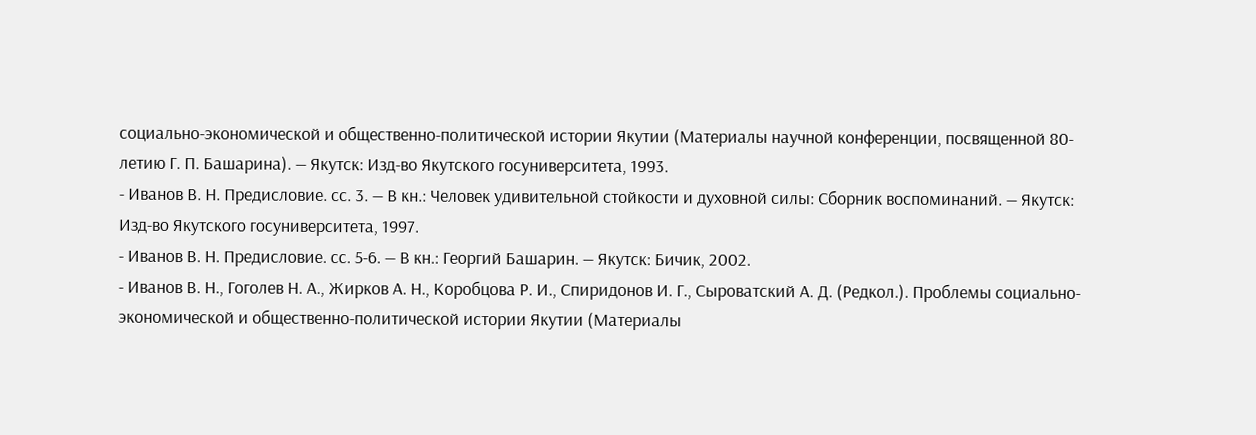социально-экономической и общественно-политической истории Якутии (Материалы научной конференции, посвященной 80-летию Г. П. Башарина). — Якутск: Изд-во Якутского госуниверситета, 1993.
- Иванов В. Н. Предисловие. сс. 3. — В кн.: Человек удивительной стойкости и духовной силы: Сборник воспоминаний. — Якутск: Изд-во Якутского госуниверситета, 1997.
- Иванов В. Н. Предисловие. сс. 5-6. — В кн.: Георгий Башарин. — Якутск: Бичик, 2002.
- Иванов В. Н., Гоголев Н. А., Жирков А. Н., Коробцова Р. И., Спиридонов И. Г., Сыроватский А. Д. (Редкол.). Проблемы социально-экономической и общественно-политической истории Якутии (Материалы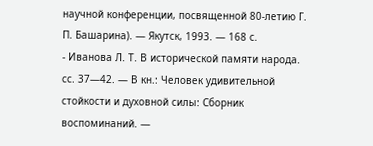научной конференции, посвященной 80-летию Г. П. Башарина). — Якутск, 1993. — 168 с.
- Иванова Л. Т. В исторической памяти народа. сс. 37—42. — В кн.: Человек удивительной стойкости и духовной силы: Сборник воспоминаний. —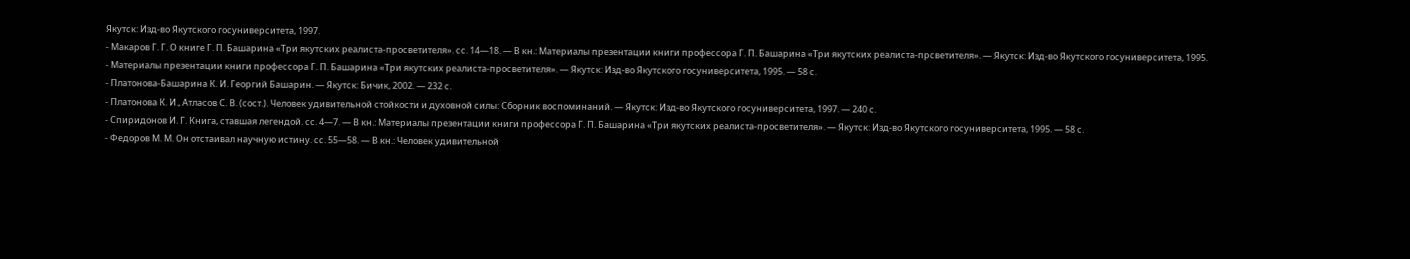Якутск: Изд-во Якутского госуниверситета, 1997.
- Макаров Г. Г. О книге Г. П. Башарина «Три якутских реалиста-просветителя». сс. 14—18. — В кн.: Материалы презентации книги профессора Г. П. Башарина «Три якутских реалиста-прсветителя». — Якутск: Изд-во Якутского госуниверситета, 1995.
- Материалы презентации книги профессора Г. П. Башарина «Три якутских реалиста-просветителя». — Якутск: Изд-во Якутского госуниверситета, 1995. — 58 с.
- Платонова-Башарина К. И. Георгий Башарин. — Якутск: Бичик, 2002. — 232 с.
- Платонова К. И., Атласов С. В. (сост.). Человек удивительной стойкости и духовной силы: Сборник воспоминаний. — Якутск: Изд-во Якутского госуниверситета, 1997. — 240 с.
- Спиридонов И. Г. Книга, ставшая легендой. сс. 4—7. — В кн.: Материалы презентации книги профессора Г. П. Башарина «Три якутских реалиста-просветителя». — Якутск: Изд-во Якутского госуниверситета, 1995. — 58 с.
- Федоров М. М. Он отстаивал научную истину. сс. 55—58. — В кн.: Человек удивительной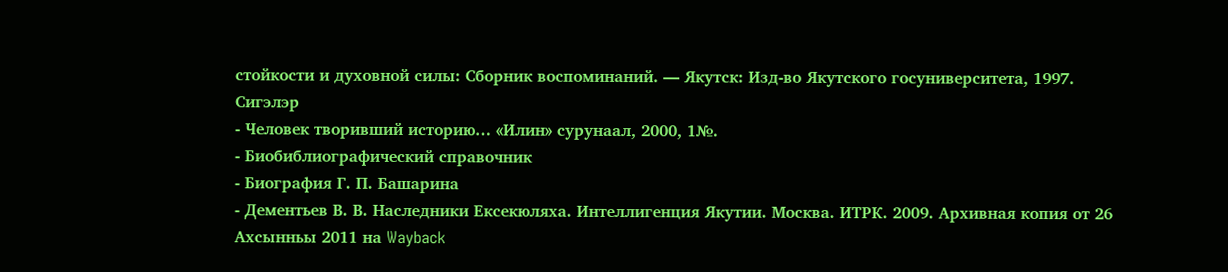стойкости и духовной силы: Сборник воспоминаний. — Якутск: Изд-во Якутского госуниверситета, 1997.
Сигэлэр
- Человек творивший историю… «Илин» сурунаал, 2000, 1№.
- Биобиблиографический справочник
- Биография Г. П. Башарина
- Дементьев В. В. Наследники Ексекюляха. Интеллигенция Якутии. Москва. ИТРК. 2009. Архивная копия от 26 Ахсынньы 2011 на Wayback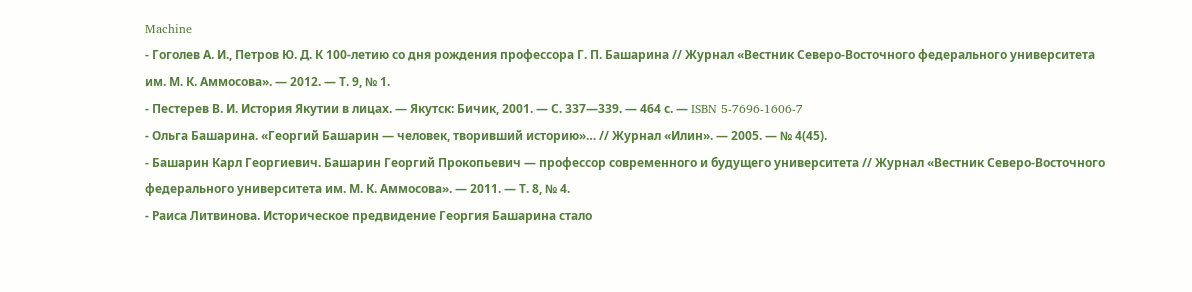Machine
- Гоголев А. И., Петров Ю. Д. К 100-летию со дня рождения профессора Г. П. Башарина // Журнал «Вестник Северо-Восточного федерального университета им. М. К. Аммосова». — 2012. — Т. 9, № 1.
- Пестерев В. И. История Якутии в лицах. — Якутск: Бичик, 2001. — С. 337—339. — 464 с. — ISBN 5-7696-1606-7
- Ольга Башарина. «Георгий Башарин — человек, творивший историю»… // Журнал «Илин». — 2005. — № 4(45).
- Башарин Карл Георгиевич. Башарин Георгий Прокопьевич — профессор современного и будущего университета // Журнал «Вестник Северо-Восточного федерального университета им. М. К. Аммосова». — 2011. — Т. 8, № 4.
- Раиса Литвинова. Историческое предвидение Георгия Башарина стало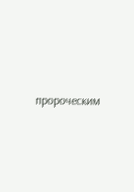пророческим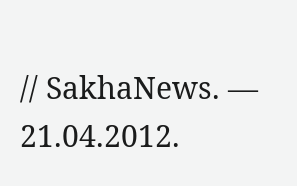// SakhaNews. — 21.04.2012.